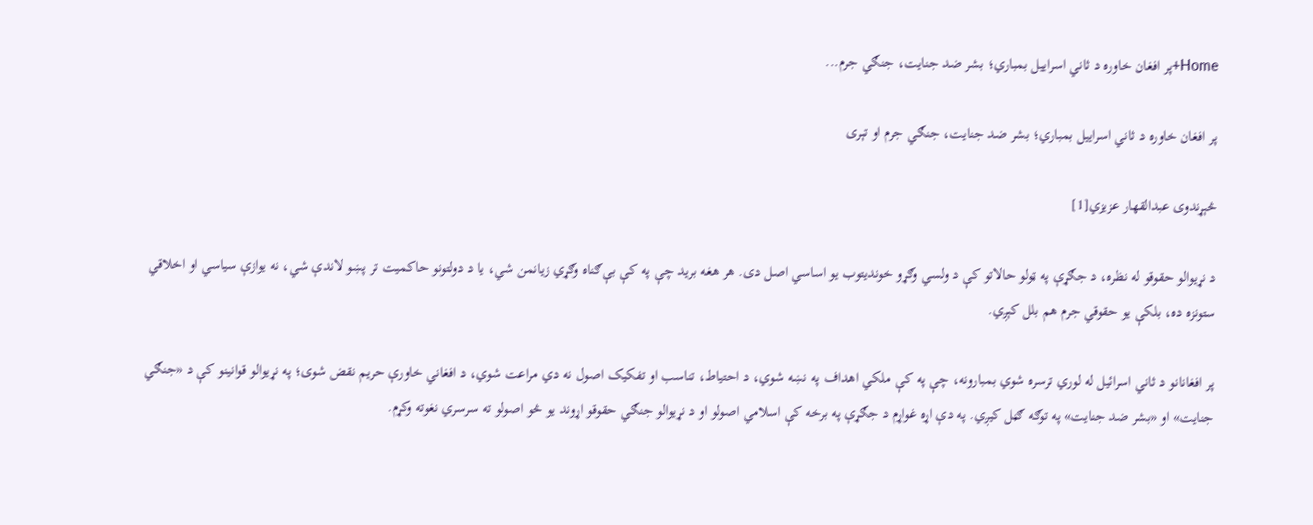Home+پر افغان خاوره د ثاني اسراییل بمباري؛ بشر ضد جنایت، جنګي جرم...

پر افغان خاوره د ثاني اسراییل بمباري؛ بشر ضد جنایت، جنګي جرم او تېری

څېړندوی عبدالقهار عزیزي[1]

د نړیوالو حقوقو له نظره، د جګړې په ټولو حالاتو کې د ولسي وګړو خوندیتوب یو اساسي اصل دی. هر هغه برید چې په کې بې‌ګناه وګړي زیانمن شي، یا د دولتونو حاکمیت تر پښو لاندې شي، نه یوازې سیاسي او اخلاقي ستونزه ده، بلکې یو حقوقي جرم هم بلل کېږي.

پر افغانانو د ثاني اسرائیل له لوري ترسره شوي بمبارونه، چې په کې ملکي اهداف په نښه شوي، د احتیاط، تناسب او تفکیک اصول نه دي مراعت شوي، د افغاني خاورې حریم نقض شوی؛ په نړیوالو قوانینو کې د «جنګي جنایت» او «بشر ضد جنایت» په توګه ګڼل کیږي. په دې اړه غواړم د جګړې په برخه کې اسلامي اصولو او د نړیوالو جنګي حقوقو اړوند یو څو اصولو ته سرسري نغوته وکړم.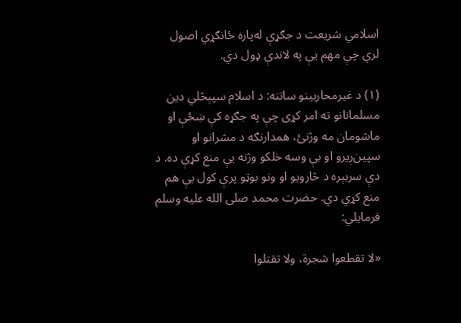اسلامي شریعت د جګړې له‌پاره ځانګړي اصول لري چې مهم یې په لاندې ډول دي.

(۱) د غیرمحاربینو ساتنه: د اسلام سپېڅلي دین مسلمانانو ته امر کړی چې په جګړه کې ښځې او ماشومان مه وژنئ، همدارنګه د مشرانو او سپین‌ږیرو او بې وسه خلکو وژنه یې منع کړې ده. د دې سربېره د څارویو او ونو بوټو پرې کول یې هم منع کړي دي. حضرت محمد صلى الله عليه وسلم فرمایلي:

«لا تقطعوا شجرة، ولا تقتلوا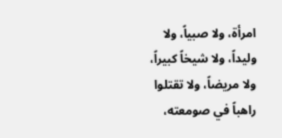امرأة، ولا صبياً، ولا وليداً، ولا شيخاً كبيراً، ولا مريضاً، ولا تقتلوا راهباً في صومعته،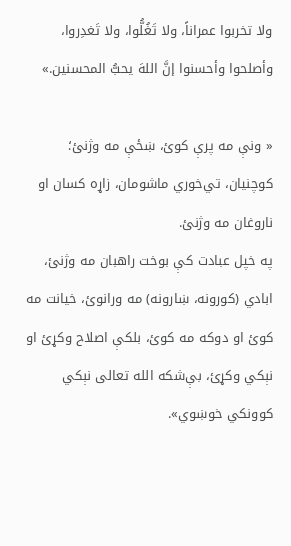ولا تخربوا عمراناً، ولا تَغُلُّوا، ولا تَغدِروا، وأصلحوا وأحسنوا إنَّ اللهَ يحبُّ المحسنين.»

« ونې مه پرې کوئ، ښځې مه وژنئ؛ کوچنيان، تي‌خوري ماشومان، زاړه کسان او ناروغان مه وژنئ.
په خپل عبادت کې بوخت راهبان مه وژنئ، ابادي (کورونه، ښارونه) مه ورانوئ، خیانت مه کوئ او دوکه مه کوئ، بلکې اصلاح وکړئ او نېکي وکړئ، بې‌شکه الله تعالی نېکي کوونکي خوښوي».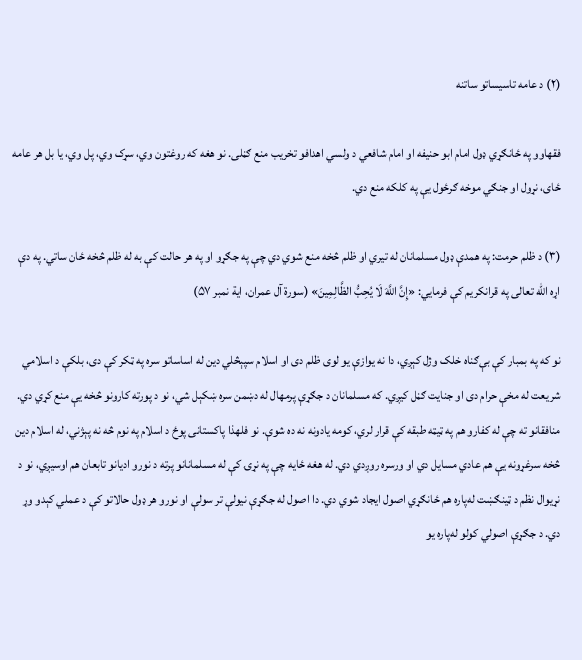(۲) د عامه تاسیساتو ساتنه

فقهاوو په ځانګړي ډول امام ابو حنیفه او امام شافعي د ولسي اهدافو تخریب منع ګڼلی. نو هغه که روغتون وي، سړک وي، پل وي، یا بل هر عامه ځای، نړول او جنګي موخه ګرځول یې په کلکه منع دي.

(۳) د ظلم حرمت: په همدې ډول مسلمانان له تیري او ظلم څخه منع شوي دي چې په جګړو او په هر حالت کې به له ظلم څخه ځان ساتي. په دې اړه الله تعالی په قرانکریم کې فرمایي: «إِنَّ اللَّهَ لَا يُحِبُّ الظَّالِمِينَ» (سورة آل عمران، ایة نمبر ۵۷)

نو که په بمبار کې بې‌ګناه خلک وژل کېږي، دا نه یوازې یو لوی ظلم دی او اسلام سپېڅلي دین له اساساتو سره په ټکر کې دی، بلکې د اسلامي شریعت له مخې حرام دی او جنایت ګڼل کیږي. که مسلمانان د جګړې پرمهال له دښمن سره ښکېل شي، نو د پورته کارونو څخه یې منع کړي دي. منافقانو ته چې له کفارو هم په ټیټه طبقه کې قرار لري، کومه یادونه نه ده شوې. نو فلهذا پاکستانی پوځ د اسلام په نوم څه نه پېژني، له اسلام دین څخه سرغړونه یې هم عادي مسایل دي او ورسره روږدي دي. له هغه ځایه چې په نړۍ کې له مسلمانانو پرته د نورو ادیانو تابعان هم اوسیږي، نو د نړیوال نظم د ټینګښت له‌پاره هم ځانګړي اصول ایجاد شوي دي. دا اصول له جګړې نیولې تر سولې او نورو هر ډول حالاتو کې د عملي کېدو وړ دي. د جګړې اصولي کولو له‌پاره یو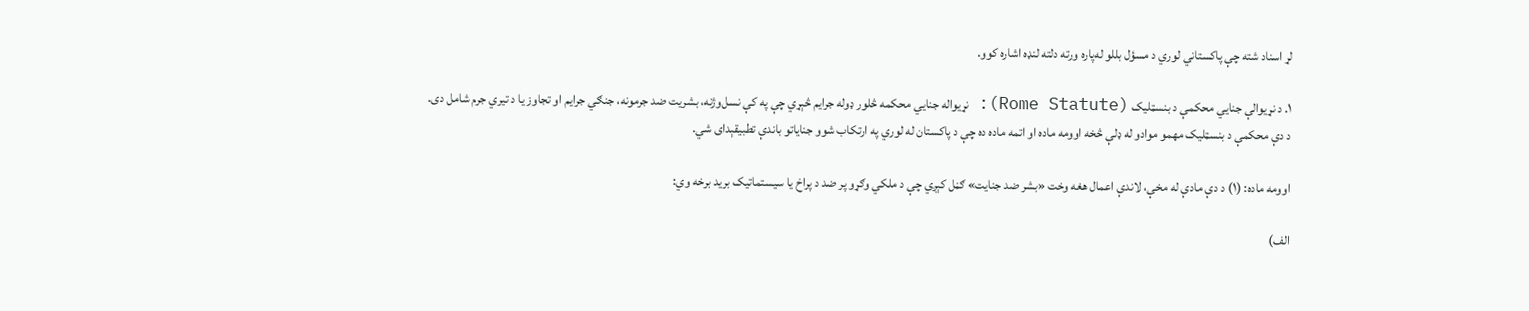لړ اسناد شته چې پاکستاني لوري د مسؤل بللو له‌پاره ورته دلته لنډه اشاره کوو.

۱. د نړیوالې جنایي محکمې د بنسټلیک (Rome Statute): نړیواله جنایي محکمه څلور ډوله جرایم څېړي چې په کې نسل‌وژنه، بشریت ضد جرمونه، جنګي جرایم او تجاوز یا د تیري جرم شامل دی. د دې محکمې د بنسټلیک مهمو موادو له ډلې څخه اوومه ماده او اتمه ماده ده چې د پاکستان له لوري په ارتکاب شوو جنایاتو باندې تطبیقېدای شي.

اوومه ماده: (۱) د دې مادې له مخې، لاندې اعمال هغه وخت «بشر ضد جنایت» ګڼل کېږي چې د ملکي وګړو پر ضد د پراخ یا سیستماتیک برید برخه وي:

الف)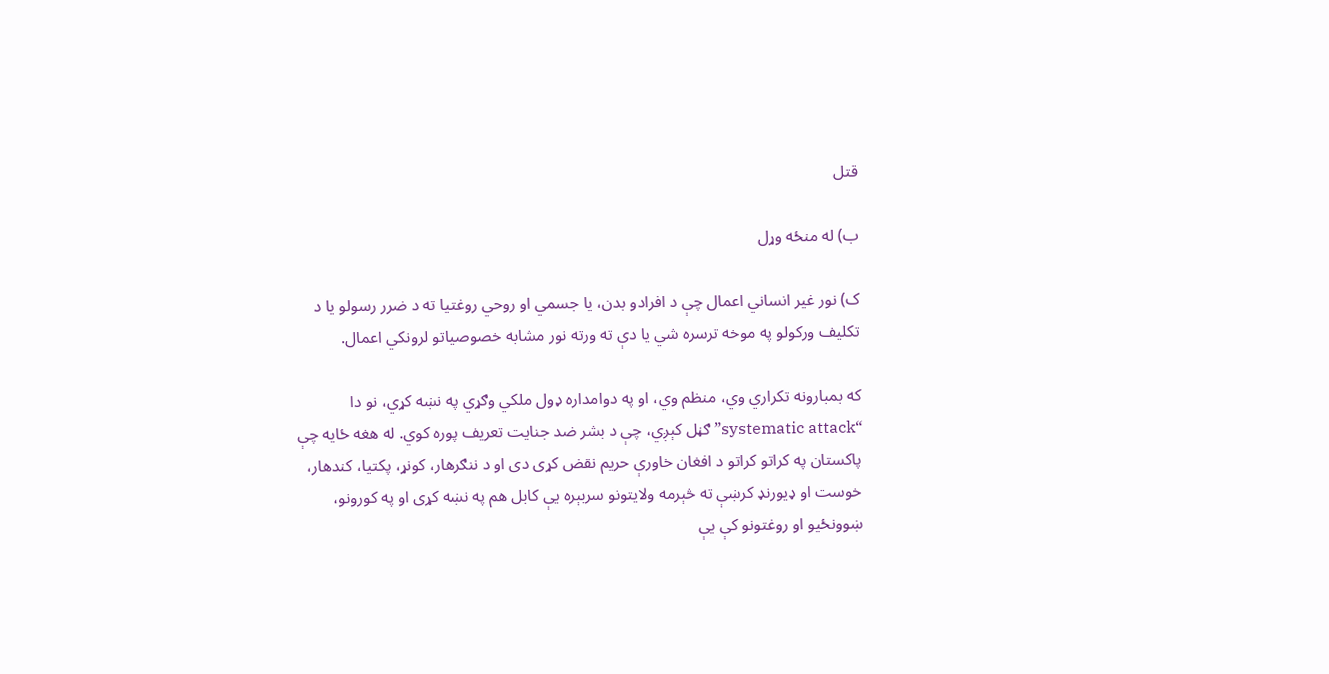قتل

ب) له منځه وړل

ک) نور غیر انساني اعمال چې د افرادو بدن، یا جسمي او روحي روغتیا ته د ضرر رسولو یا د تکلیف ورکولو په موخه ترسره شي یا دې ته ورته نور مشابه خصوصیاتو لرونکي اعمال.

که بمبارونه تکراري وي، منظم وي، او په دوامداره ډول ملکي وګړي په نښه کړي، نو دا “systematic attack” ګڼل کېږي، چې د بشر ضد جنایت تعریف پوره کوي. له هغه ځایه چې پاکستان په کراتو کراتو د افغان خاورې حریم نقض کړی دی او د ننګرهار، کونړ، پکتیا، کندهار، خوست او ډیورنډ کرښې ته څېرمه ولایتونو سربېره یې کابل هم په نښه کړی او په کورونو، ښوونځیو او روغتونو کې یې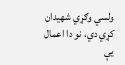ولسي وګړي شهیدان کړي دي، نو دا اعمال یې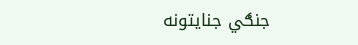جنګي جنایتونه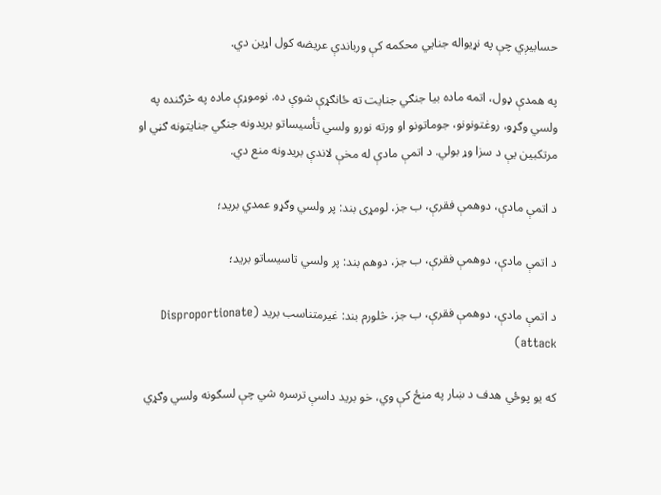حسابیږي چې په نړیواله جنایي محکمه کې ورباندې عریضه کول اړین دي.

په همدې ډول، اتمه ماده بیا جنګي جنایت ته ځانګړې شوې ده. نوموړې ماده په څرګنده په ولسي وګړو، روغتونونو، جوماتونو او ورته نورو ولسي تأسیساتو بریدونه جنګي جنایتونه ګڼي او مرتکبین یې د سزا وړ بولي. د اتمې مادې له مخې لاندې بریدونه منع دي.

د اتمې مادې، دوهمې فقرې، ب جز، لومړی بند: پر ولسي وګړو عمدي برید؛

د اتمې مادې، دوهمې فقرې، ب جز، دوهم بند: پر ولسي تاسیساتو برید؛

د اتمې مادې، دوهمې فقرې، ب جز، څلورم بند: غیرمتناسب برید (Disproportionate attack)

که یو پوځي هدف د ښار په منځ کې وي، خو برید داسې ترسره شي چې لسګونه ولسي وګړي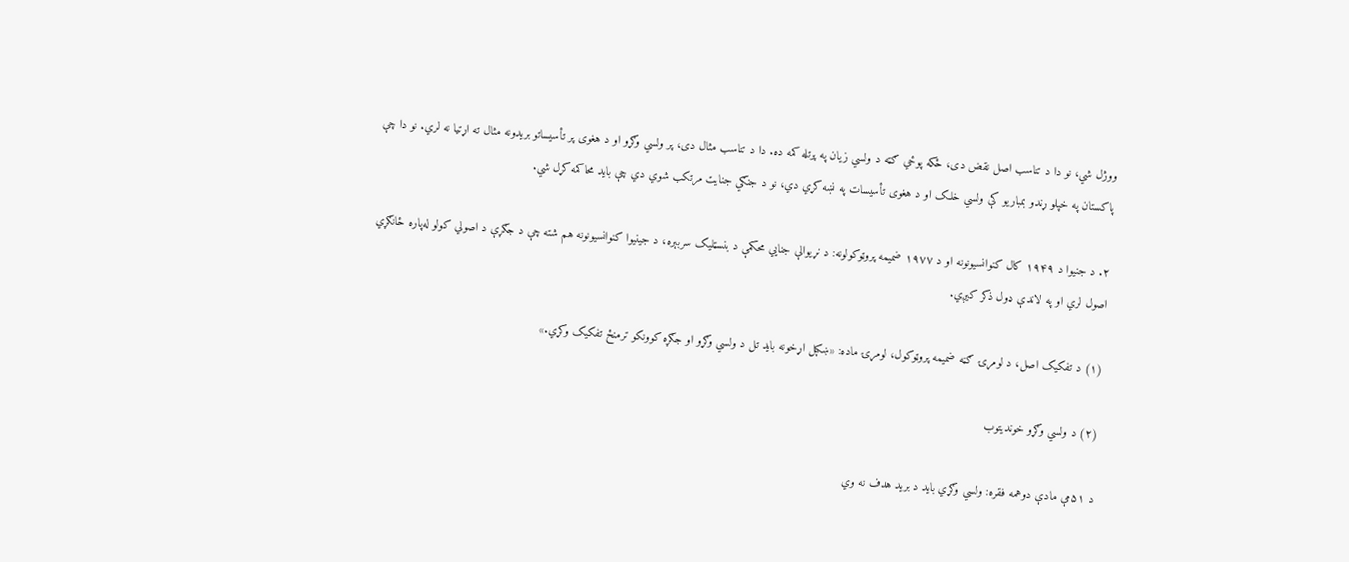ووژل شي، نو دا د تناسب اصل نقض دی، ځکه پوځي ګټه د ولسي زیان په پرتله کمه ده. دا د تناسب مثال دی، پر ولسي وګړو او د هغوی پر تأسیساتو بریدونه مثال ته اړتیا نه لري. نو دا چې پاکستان په خپلو ړندو بمباریو کې ولسي خلک او د هغوی تأسیسات په نښه کړي دي، نو د جنګي جنایت مرتکب شوي دي چې باید محاکمه کړل شي.

۲. د جنیوا د ۱۹۴۹ کال کنوانسیونونه او د ۱۹۷۷ ضمیمه پروټوکولونه: د نړیوالې جنایي محکمې د بنسټلیک سربېره، د جینیوا کنوانسیونونه هم شته چې د جګړې د اصولي کولو له‌پاره ځانګړي اصول لري او په لاندې ډول ذکر کیږي.

(۱) د تفکیک اصل، د لومړۍ ګڼه ضمیمه پروټوکول، لومړۍ ماده: «ښکېل اړخونه باید تل د ولسي وګړو او جګړه کوونکو ترمنځ تفکیک وکړي.»

(۲) د ولسي وګړو خوندیتوب

د ۵۱مې مادې دوهمه فقره: ولسي وګړي باید د برید هدف نه وي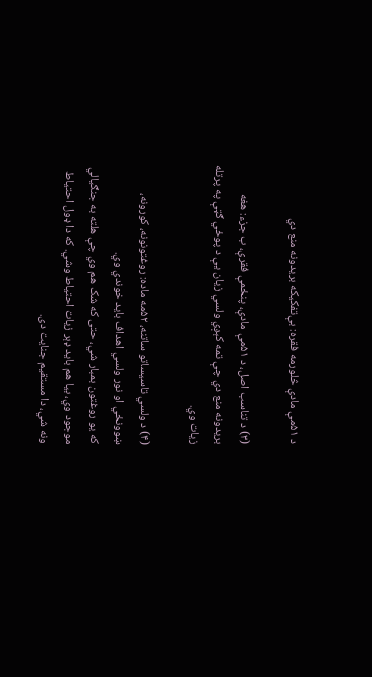د ۵۱مې مادې څلورمه فقره: بې‌تفکیکه بریدونه منع دي

(۳) د تناسب اصل، د ۵۱مې مادې، پنځمې فقرې، ب جزء: هغه بریدونه منع دي چې تمه کېږي ولسي زیان یې د پوځي ګټې په پرتله زیات وي.

(۴) د ولسي تاسیساتو ساتنه، ۵۲مه ماده: روغتونونه، کورونه، ښوونځي او نور ولسي اهداف باید خوندي وي.
که یو روغتون بمبار شي، حتی که شک هم وي چې هلته به جنګیالي موجود وي، بیا هم باید ډېر زیات احتیاط وشي. که دا ډول احتیاط ونه شي، دا مستقیم جنایت دی.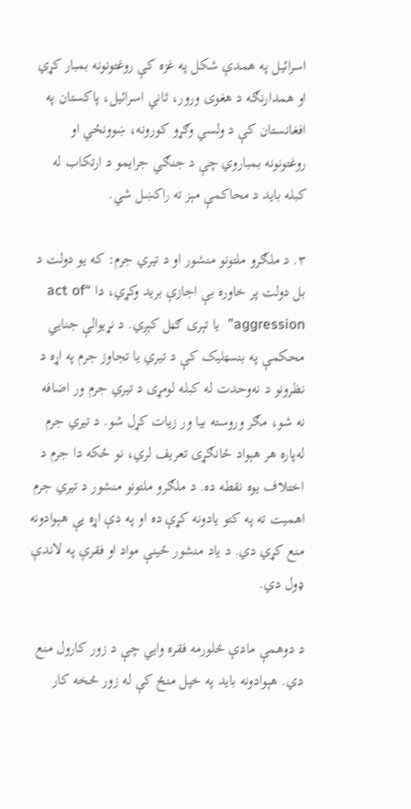اسرائیل په همدې شکل په غزه کې روغتونونه بمبار کړي او همدارنګه د هغوی ورور، ثاني اسرائیل، پاکستان په افغانستان کې د ولسي وګړو کورونه، ښوونځي او روغتونونه بمباروي چې د جنګي جرایمو د ارتکاب له کبله باید د محاکمې مېز ته راکښل شي.

۳. د ملګرو ملتونو منشور او د تیري جرم: که یو دولت د بل دولت پر خاوره بې اجازې برید وکړي، دا “act of aggression”  یا تېری ګڼل کېږي. د نړیوالې جنایي محکمې په بنسټلیک کې د تیري یا تجاوز جرم په اړه د نظرونو د نه‌وحدت له کبله لومړی د تیري جرم ور اضافه نه شو، مګر وروسته بیا ور زیات کړل شو. د تیري جرم له‌پاره هر هېواد ځانګړی تعریف لري، نو ځکه دا جرم د اختلاف یوه نقطه ده. د ملګرو ملتونو منشور د تیري جرم اهمیت ته په کتو یادونه کړې ده او په دې اړه یې هېوادونه منع کړي دي. د یاد منشور ځینې مواد او فقرې په لاندې ډول دي.

د دوهمې مادې څلورمه فقره وایي چې د زور کارول منع دي. هېوادونه باید په خپل منځ کې له زور څخه کار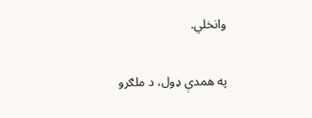وانخلي.

په همدې ډول، د ملګرو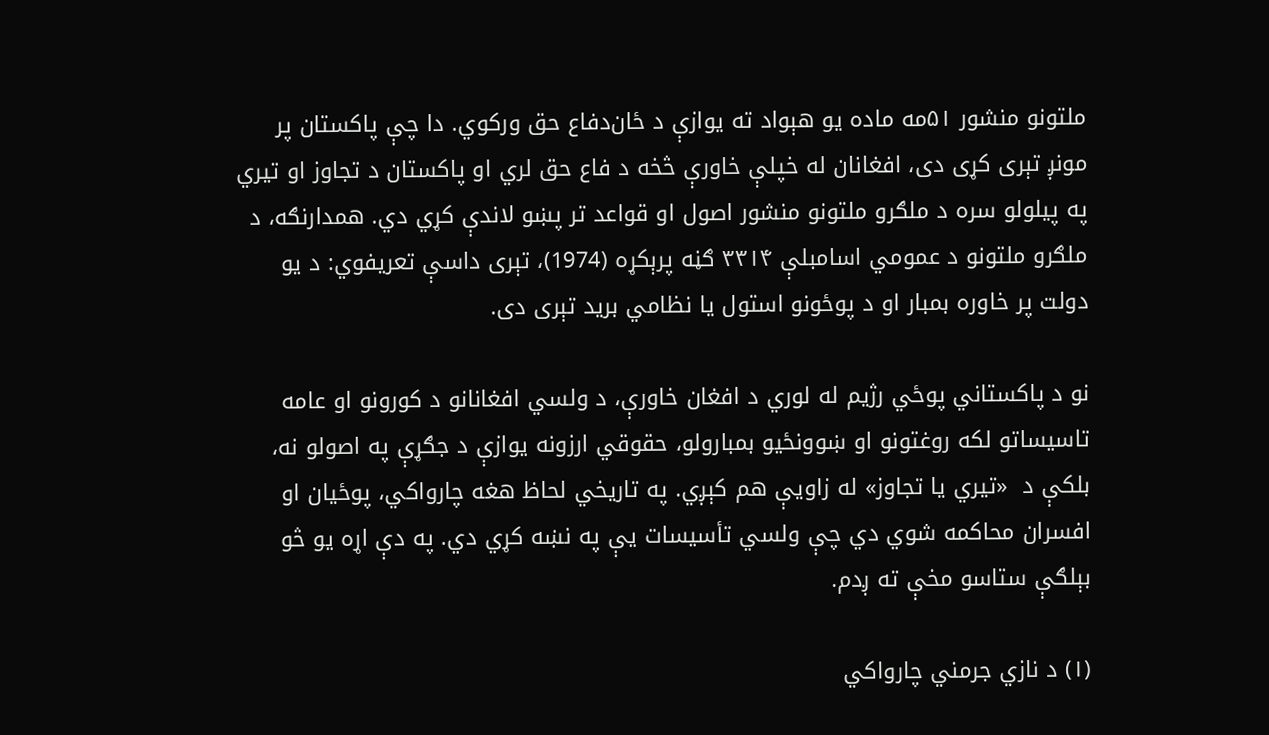ملتونو منشور ۵۱مه ماده یو هېواد ته یوازې د ځان‌دفاع حق ورکوي. دا چې پاکستان پر مونږ تېری کړی دی، افغانان له خپلې خاورې څخه د فاع حق لري او پاکستان د تجاوز او تیري په پیلولو سره د ملګرو ملتونو منشور اصول او قواعد تر پښو لاندې کړي دي. همدارنګه، د ملګرو ملتونو د عمومي اسامبلې ۳۳۱۴ ګڼه پرېکړه (1974)، تېری داسې تعریفوي: د یو دولت پر خاوره بمبار او د پوځونو استول یا نظامي برید تېری دی.

نو د پاکستاني پوځي رژيم له لوري د افغان خاورې، د ولسي افغانانو د کورونو او عامه تاسیساتو لکه روغتونو او ښوونځیو بمبارولو، حقوقي ارزونه یوازې د جګړې په اصولو نه، بلکې د  «تیري یا تجاوز» له زاویې هم کېږي. په تاریخي لحاظ هغه چارواکي، پوځیان او افسران محاکمه شوي دي چې ولسي تأسیسات یې په نښه کړي دي. په دې اړه یو څو بېلګې ستاسو مخې ته ږدم.

(۱) د نازي جرمني چارواکي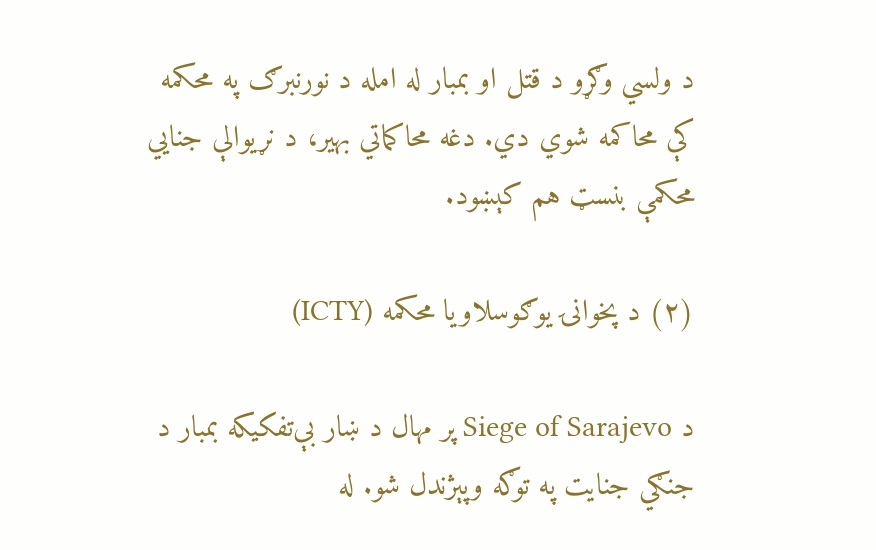د ولسي وګړو د قتل او بمبار له امله د نورنبرګ په محکمه کې محاکمه شوي دي. دغه محاکماتي بهیر، د نړیوالې جنایي محکمې بنسټ هم کېښود.

(۲) د پخوانۍ یوګوسلاویا محکمه (ICTY)

د Siege of Sarajevo پر مهال د ښار بې‌تفکیکه بمبار د جنګي جنایت په توګه وپېژندل شو. له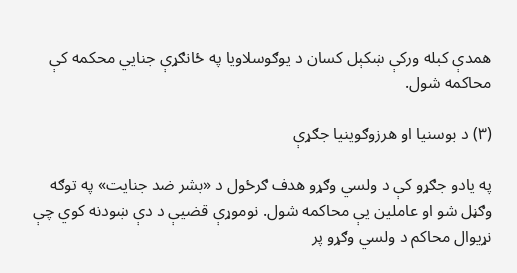همدې کبله ورکې ښکېل کسان د یوګوسلاویا په ځانګړې جنایي محکمه کې محاکمه شول.

(۳) د بوسنیا او هرزوګوینیا جګړې

په یادو جګړو کې د ولسي وګړو هدف ګرځول د «بشر ضد جنایت» په توګه وګڼل شو او عاملین یې محاکمه شول. نوموړې قضیې د دې ښودنه کوي چې نړیوال محاکم د ولسي وګړو پر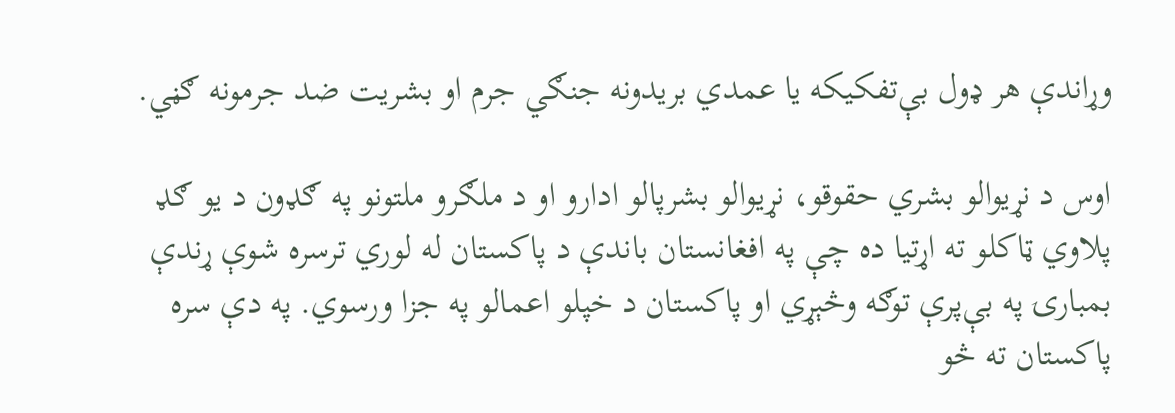وړاندې هر ډول بې‌تفکیکه یا عمدي بریدونه جنګي جرم او بشریت ضد جرمونه ګڼي.

اوس د نړیوالو بشري حقوقو، نړیوالو بشرپالو ادارو او د ملګرو ملتونو په ګډون د یو ګډ پلاوي ټاکلو ته اړتیا ده چې په افغانستان باندې د پاکستان له لوري ترسره شوې ړندې بمبارۍ په بې‌پرې توګه وڅېړي او پاکستان د خپلو اعمالو په جزا ورسوي. په دې سره پاکستان ته څو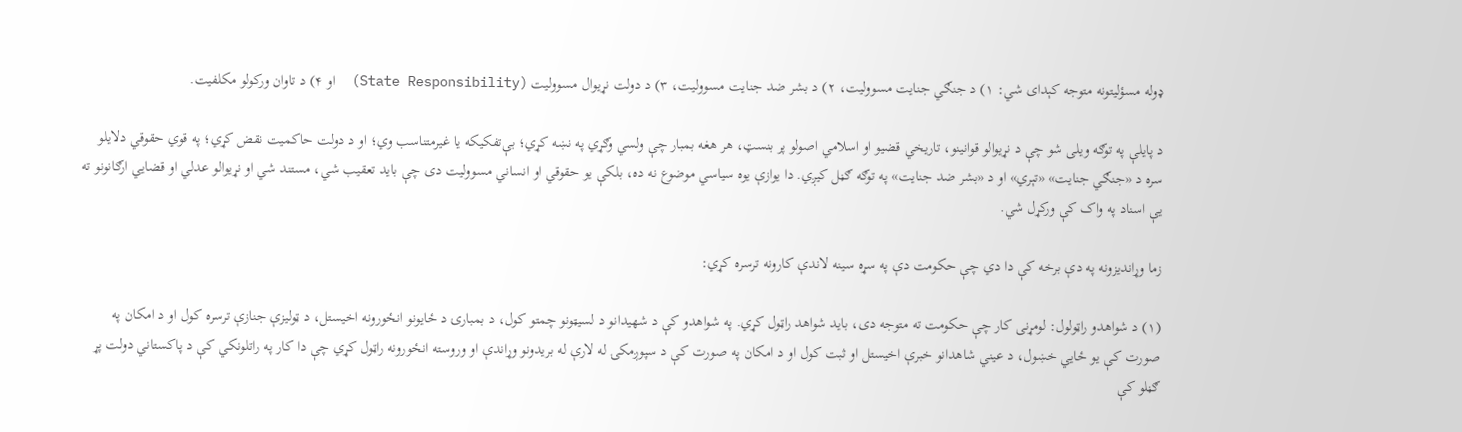ډوله مسؤلیتونه متوجه کېدای شي: ۱) د جنګي جنایت مسوولیت، ۲) د بشر ضد جنایت مسوولیت، ۳) د دولت نړیوال مسوولیت (State Responsibility)  او ۴) د تاوان ورکولو مکلفیت.

د پایلې په توګه ویلی شو چې د نړیوالو قوانینو، تاریخي قضیو او اسلامي اصولو پر بنسټ، هر هغه بمبار چې ولسي وګړي په نښه کړي؛ بې‌تفکیکه یا غیرمتناسب وي؛ او د دولت حاکمیت نقض کړي؛ په قوي حقوقي دلایلو سره د «جنګي جنایت» «تېري» او د «بشر ضد جنایت» په توګه ګڼل کیږي. دا یوازې یوه سیاسي موضوع نه ده، بلکې یو حقوقي او انساني مسوولیت دی چې باید تعقیب شي، مستند شي او نړیوالو عدلي او قضایي ارګانونو ته یې اسناد په واک کې ورکړل شي.

زما وړاندیزونه په دې برخه کې دا دي چې حکومت دې په سړه سینه لاندې کارونه ترسره کړي:

(۱) د شواهدو راټولول: لومړنی کار چې حکومت ته متوجه دی، باید شواهد راټول کړي. په شواهدو کې د شهیدانو د لسیټونو چمتو کول، د بمبارۍ د ځایونو انځورونه اخیستل، د ټولیزې جنازې ترسره کول او د امکان په صورت کې یو ځایي خښول، د عیني شاهدانو خبرې اخیستل او ثبت کول او د امکان په صورت کې د سپوږمکۍ له لارې له بریدونو وړاندې او وروسته انځورونه راټول کړي چې دا کار په راتلونکي کې د پاکستاني دولت پړ ګڼلو کې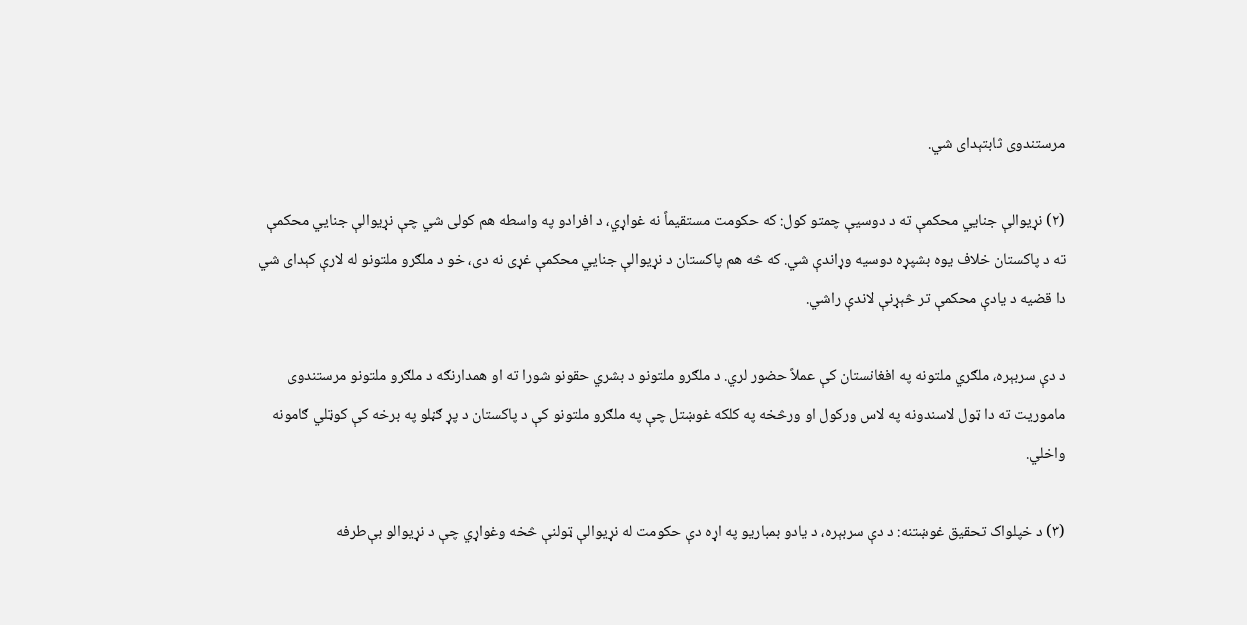مرستندوی ثابتېدای شي.

(۲) نړیوالې جنایي محکمې ته د دوسیې چمتو کول: که حکومت مستقیماً نه غواړي، د افرادو په واسطه هم کولی شي چې نړیوالې جنایي محکمې ته د پاکستان خلاف یوه بشپړه دوسیه وړاندې شي. که څه هم پاکستان د نړیوالې جنایي محکمې غړی نه دی، خو د ملګرو ملتونو له لارې کېدای شي دا قضیه د یادې محکمې تر څېړنې لاندې راشي.

د دې سربېره، ملګري ملتونه په افغانستان کې عملاً حضور لري. د ملګرو ملتونو د بشري حقونو شورا ته او همدارنګه د ملګرو ملتونو مرستندوی ماموریت ته دا ټول لاسندونه په لاس ورکول او ورڅخه په کلکه غوښتل چې په ملګرو ملتونو کې د پاکستان د پړ ګڼلو په برخه کې کوټلي ګامونه واخلي.

(۳) د خپلواک تحقیق غوښتنه: د دې سربېره، د یادو بمباریو په اړه دې حکومت له نړیوالې ټولنې څخه وغواړي چې د نړیوالو بې‌طرفه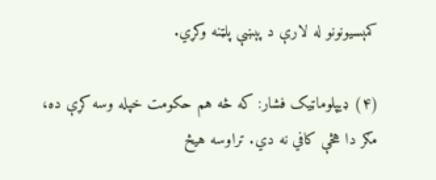کمېسیونونو له لارې د پېښې پلټنه وکړي.

(۴) ډیپلوماټیک فشار: که څه هم حکومت خپله وسه کړې ده، مګر دا هڅې کافي نه دي. تراوسه هیڅ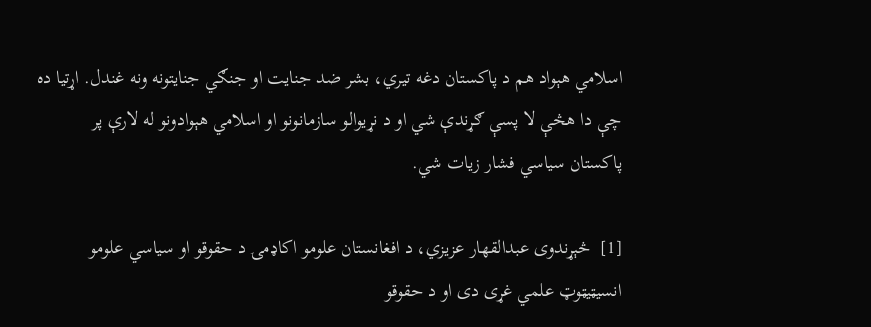اسلامي هېواد هم د پاکستان دغه تیري، بشر ضد جنایت او جنګي جنایتونه ونه غندل. اړتیا ده چې دا هڅې لا پسې ګړندې شي او د نړیوالو سازمانونو او اسلامي هېوادونو له لارې پر پاکستان سیاسي فشار زیات شي.

[1]  څېړندوی عبدالقهار عزیزي، د افغانستان علومو اکاډمۍ د حقوقو او سیاسي علومو انسیټیټوټ علمي غړی دی او د حقوقو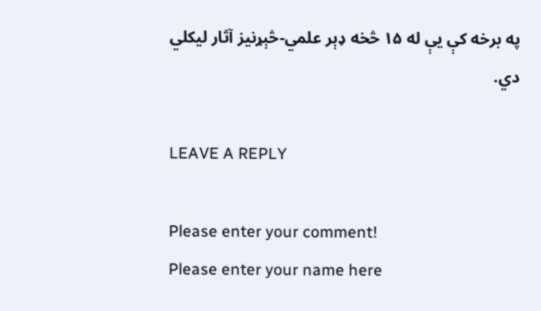په برخه کې یې له ۱۵ څخه ډېر علمي-څېړنیز آثار لیکلي دي.

LEAVE A REPLY

Please enter your comment!
Please enter your name here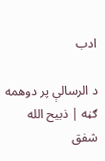ادب

د الرسالې پر دوهمه ګڼه | ذبیح الله شفق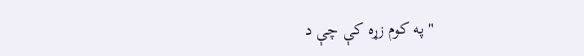" په کوم زړه کې چې د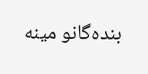بنده‌گانو مینه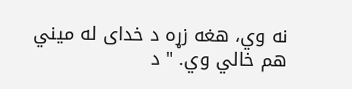نه وي، هغه زړه د خدای له میني هم خالي وي. " د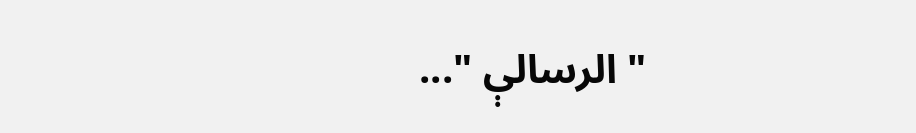" الرسالې "...